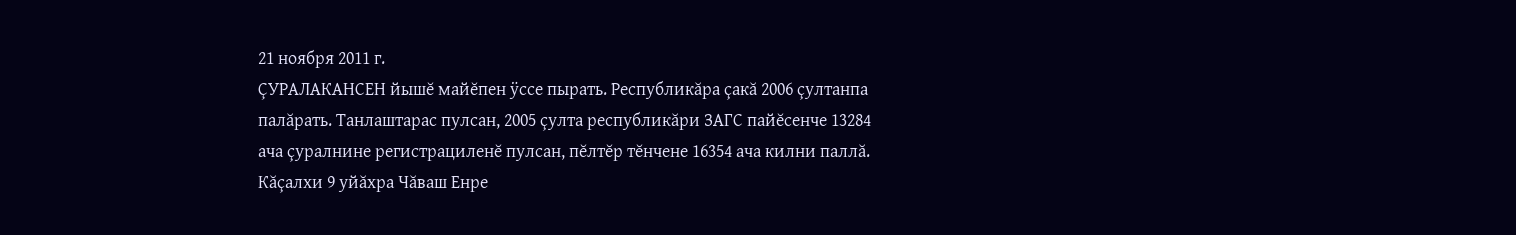21 ноября 2011 г.
ÇУРАЛАКАНСЕН йышĕ майĕпен ÿссе пырать. Республикăра çакă 2006 çултанпа палăрать. Танлаштарас пулсан, 2005 çулта республикăри ЗАГС пайĕсенче 13284 ача çуралнине регистрациленĕ пулсан, пĕлтĕр тĕнчене 16354 ача килни паллă. Кăçалхи 9 уйăхра Чăваш Енре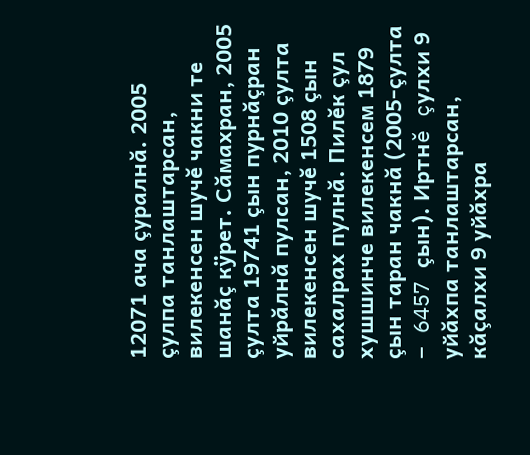12071 ача çуралнă. 2005 çулпа танлаштарсан, вилекенсен шучĕ чакни те шанăç кÿрет. Сăмахран, 2005 çулта 19741 çын пурнăçран уйрăлнă пулсан, 2010 çулта вилекенсен шучĕ 1508 çын сахалрах пулнă. Пилĕк çул хушшинче вилекенсем 1879 çын таран чакнă (2005-çулта – 6457 çын). Иртнĕ çулхи 9 уйăхпа танлаштарсан, кăçалхи 9 уйăхра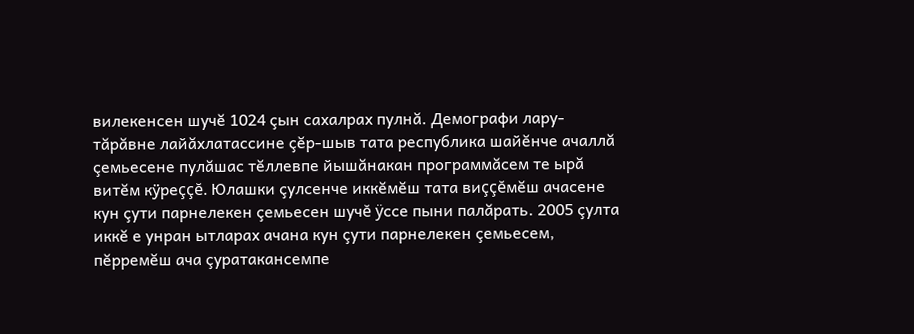вилекенсен шучĕ 1024 çын сахалрах пулнă. Демографи лару-тăрăвне лайăхлатассине çĕр-шыв тата республика шайĕнче ачаллă çемьесене пулăшас тĕллевпе йышăнакан программăсем те ырă витĕм кÿреççĕ. Юлашки çулсенче иккĕмĕш тата виççĕмĕш ачасене кун çути парнелекен çемьесен шучĕ ÿссе пыни палăрать. 2005 çулта иккĕ е унран ытларах ачана кун çути парнелекен çемьесем, пĕрремĕш ача çуратакансемпе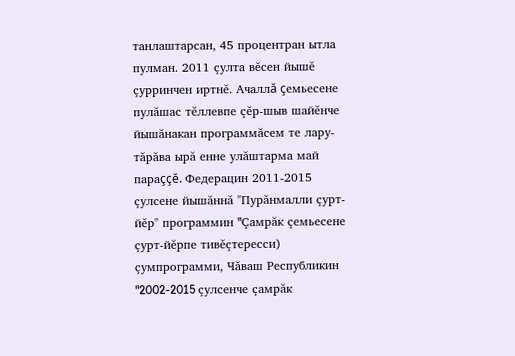танлаштарсан, 45 процентран ытла пулман. 2011 çулта вĕсен йышĕ çурринчен иртнĕ. Ачаллă çемьесене пулăшас тĕллевпе çĕр-шыв шайĕнче йышăнакан программăсем те лару-тăрăва ырă енне улăштарма май параççĕ. Федерацин 2011-2015 çулсене йышăннă "Пурăнмалли çурт-йĕр" программин "Çамрăк çемьесене çурт-йĕрпе тивĕçтересси) çумпрограмми, Чăваш Республикин "2002-2015 çулсенче çамрăк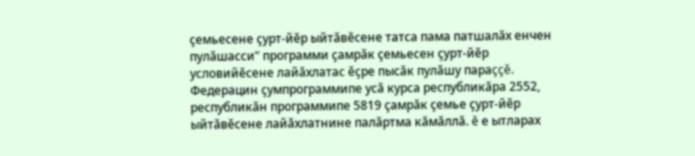çемьесене çурт-йĕр ыйтăвĕсене татса пама патшалăх енчен пулăшасси" программи çамрăк çемьесен çурт-йĕр условийĕсене лайăхлатас ĕçре пысăк пулăшу параççĕ. Федерацин çумпрограммипе усă курса республикăра 2552, республикăн программипе 5819 çамрăк çемье çурт-йĕр ыйтăвĕсене лайăхлатнине палăртма кăмăллă. ĕ е ытларах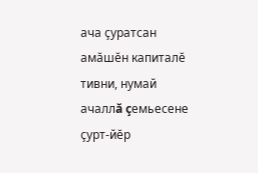ача çуратсан амăшĕн капиталĕ тивни, нумай ачаллă çемьесене çурт-йĕр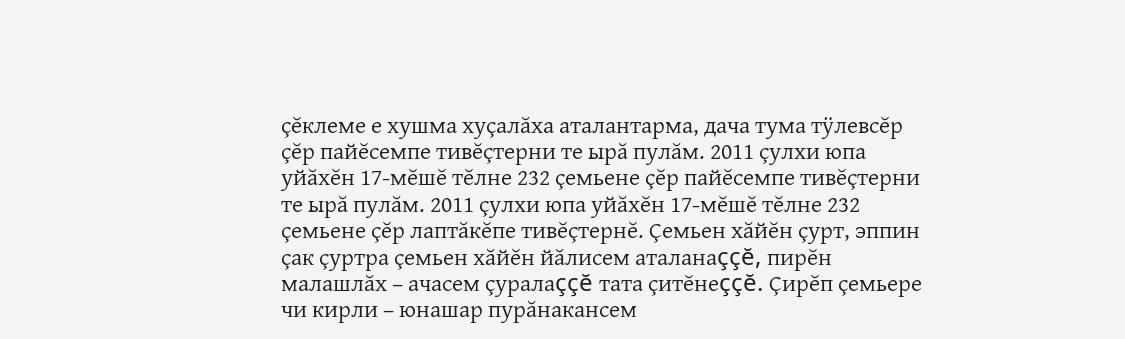çĕклеме е хушма хуçалăха аталантарма, дача тума тÿлевсĕр çĕр пайĕсемпе тивĕçтерни те ырă пулăм. 2011 çулхи юпа уйăхĕн 17-мĕшĕ тĕлне 232 çемьене çĕр пайĕсемпе тивĕçтерни те ырă пулăм. 2011 çулхи юпа уйăхĕн 17-мĕшĕ тĕлне 232 çемьене çĕр лаптăкĕпе тивĕçтернĕ. Çемьен хăйĕн çурт, эппин çак çуртра çемьен хăйĕн йăлисем аталанаççĕ, пирĕн малашлăх – ачасем çуралаççĕ тата çитĕнеççĕ. Çирĕп çемьере чи кирли – юнашар пурăнакансем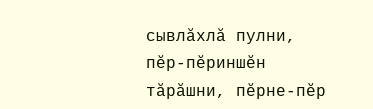сывлăхлă пулни, пĕр-пĕриншĕн тăрăшни, пĕрне-пĕр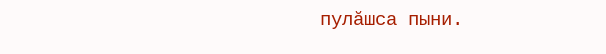пулăшса пыни.